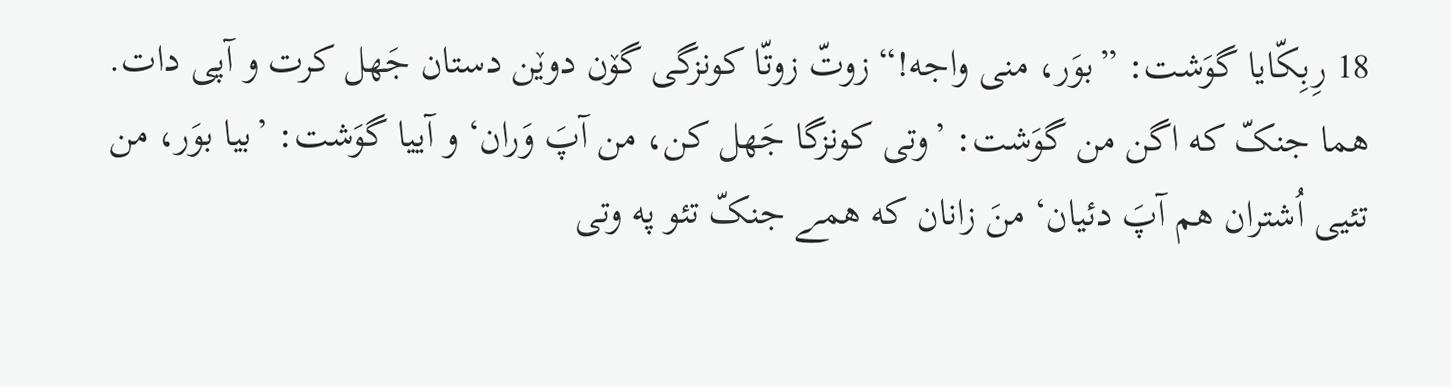18 رِبِکّایا گوَشت: ”بوَر، منی واجه!“ زوتّ زوتّا کونزگی گۆن دوێن دستان جَهل کرت و آپی دات.
هما جنکّ که اگن من گوَشت: ’وتی کونزگا جَهل کن، من آپَ وَران‘ و آییا گوَشت: ’بیا بوَر، من تئیی اُشتران هم آپَ دئیان‘ منَ زانان که همے جنکّ تئو په وتی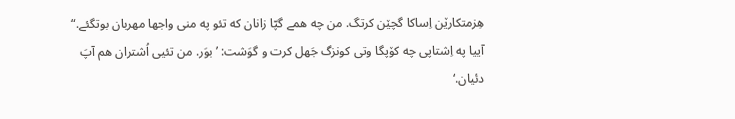هِزمتکارێن اِساکا گچێن کرتگ. من چه همے گپّا زانان که تئو په منی واجها مهربان بوتگئے.“
آییا په اِشتاپی چه کۆپگا وتی کونزگ جَهل کرت و گوَشت: ’بوَر. من تئیی اُشتران هم آپَ دئیان.‘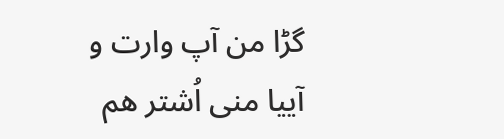گڑا من آپ وارت و آییا منی اُشتر هم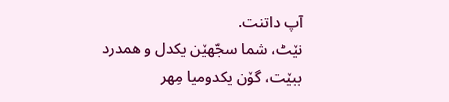آپ داتنت.
نێٹ، شما سجّهێن یکدل و همدرد ببێت، گۆن یکدومیا مِهر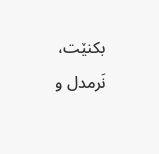بکنێت، نَرمدل و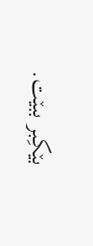بێکِبر ببێت.